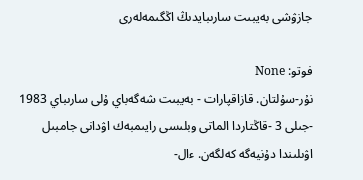جازۋشى بەيبىت سارىبايدىڭ اڭگىمەلەرى

فوتو: None
نۇر-سۇلتان. قازاقپارات - بەيبىت شەگەباي ۇلى سارىباي 1983 -جىلى 3 -قاڭتاردا الماتى وبلىسى رايىمبەك اۋدانى جامبىل اۋىلىندا دۇنيەگە كەلگەن. ءال-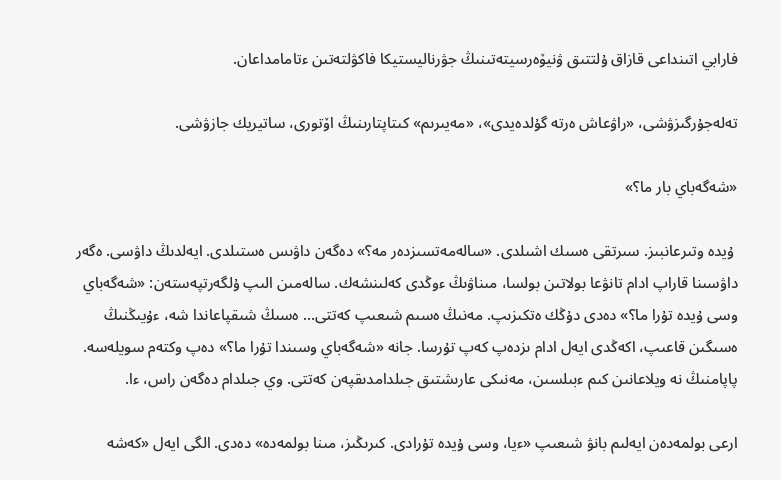فارابي اتىنداعى قازاق ۇلتتىق ۋنيۆەرسيتەتىنىڭ جۋرناليستيكا فاكۋلتەتىن ءتامامداعان.

تەلەجۇرگىزۋشى، «راۋعاش ەرتە گۇلدەيدى»، «مەيىرىم» كىتاپتارىنىڭ اۆتورى، ساتيريك جازۋشى.

«شەگەباي بار ما؟»

 ۇيدە وتىرعانبىز. سىرتقى ەسىك اشىلدى. «سالەمەتسىزدەر مە؟» دەگەن داۋىس ەستىلدى. ايەلدىڭ داۋسى. ەگەر داۋسىنا قاراپ ادام تانۋعا بولاتىن بولسا، مىناۋىڭ ءوڭدى كەلىنشەك. سالەمىن الىپ ۇلگەرتپەستەن: «شەگەباي وسى ۇيدە تۇرا ما؟» دەدى دۇڭك ەتكىزىپ. مەنىڭ ەسىم شىعىپ كەتتى... ەسىڭ شىقپاعاندا شە، ءۇيىڭنىڭ ەسىگىن قاعىپ، اكەڭدى ايەل ادام ىزدەپ كەپ تۇرسا. جانە «شەگەباي وسىندا تۇرا ما؟» دەپ وكتەم سويلەسە. پاپامنىڭ نە ويلاعانىن كىم ءبىلسىن، مەنىكى عارىشتىق جىلدامدىقپەن كەتتى. وي جىلدام دەگەن راس، ءا.

ارعى بولمەدەن ايەلىم بانۋ شىعىپ «ءيا، وسى ۇيدە تۇرادى. كىرىڭىز، مىنا بولمەدە» دەدى. الگى ايەل «كەشە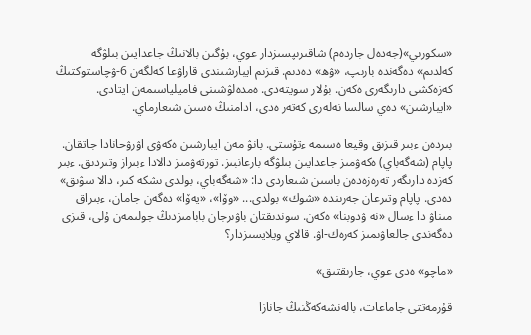«سكورىي»(جەدەل جاردەم) شاقىرىپسىزدار عوي، بۇگىن بالانىڭ جاعدايىن بىلۋگە كەلدىم» دەگەندە بارىپ، «ۋھ» دەدىم. قىزىم ايبارشىندى قاراۋعا كەلگەن 6-ۋچاستوكتىڭ كەزەكشى دارىگەرى ەكەن. بۇلار سويتەدى. ەمدەلۋشىنى فاميلياسىمەن ايتادى. «ايبارشىن» دەي سالسا نەلەرى كەتەر ەدى، ادامنىڭ ەسىن شىعارماي.

بىردەن ءبىر قىزىق وقيعا ەسىمە ءتۇستى. بانۋ مەن ايبارشىن ەكەۋى اۋرۋحانادا جاتقان. پاپام (شەگەباي) ەكەۋمىز جاعدايىن بىلۋگە بارعانبىز. تورتەۋمىز دالادا ءبىراز وتىردىق. ءبىر كەزدە دارىگەر تەرەزەدەن باسىن شىعاردى دا: «شەگەباي، بولدى ىشكە كىر، دالا سۋىق» دەدى. پاپام وتىرعان جەرىندە «شوك» بولدى... «وۆا»، «يەۆا» دەگەن جامان، ءبىراق مىناۋ دا ءسال «نە ۋدوبنا» ەكەن. سوندىقتان باۋىرجان بابامىزدىڭ جولىمەن ۇلى، قىزى دەگەندى جالعاۋىمىز كەرەك-اۋ. قالاي ويلايسىزدار؟

«ماچو» ەدى عوي، جارىقتىق»

قۇرمەتتى جاماعات، بالەنشەكەڭنىڭ جانازا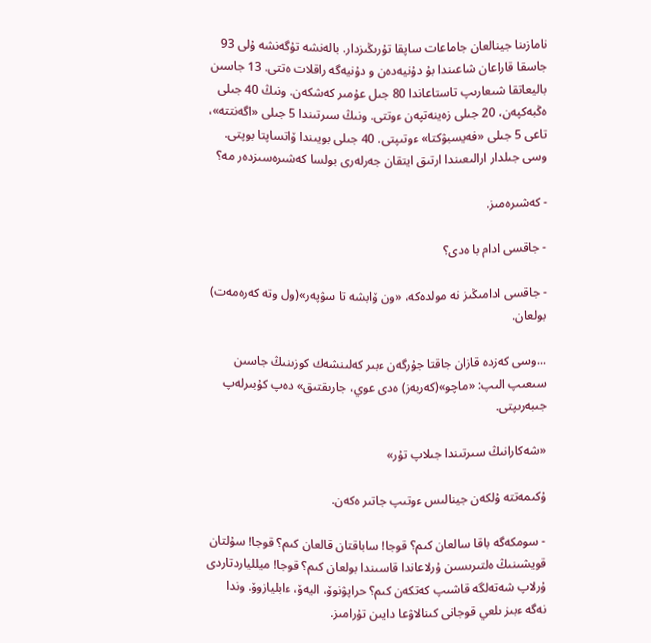نامازىنا جينالعان جاماعات ساپقا تۇرىڭىزدار. بالەنشە تۇگەنشە ۇلى 93 جاسقا قاراعان شاعىندا بۇ دۇنيەدەن و دۇنيەگە راقلات ەتتى. 13 جاسىن باليعاتقا شىعارىپ تاستاعاندا 80 جىل عۇمىر كەشكەن. ونىڭ 40 جىلى ەڭبەكپەن، 20 جىلى زەينەتپەن ءوتتى. ونىڭ سىرتىندا 5 جىلى «اگەنتتە»، تاعى 5 جىلى «فەيسبۋكتا» ءوتىپتى. 40 جىلى بويىندا ۆاتساپتا بوپتى. وسى جىلدار ارالىعىندا ارتىق ايتقان جەرلەرى بولسا كەشىرەسىزدەر مە؟

- كەشىرەمىز.

- جاقسى ادام با ەدى؟

- جاقسى ادامىڭىز نە مولدەكە، «ون ۆابشە تا سۋپەر»(ول وتە كەرەمەت) بولعان.

...وسى كەزدە قازان جاقتا جۇرگەن ءبىر كەلىنشەك كوزىنىڭ جاسىن سىعىپ الىپ: «ماچو»(كەربەز) ەدى عوي، جارىقتىق» دەپ كۇبىرلەپ جىبەرىپتى.

«شەكارانىڭ سىرتىندا جىلاپ تۇر»

ۇكىمەتتە ۇلكەن جينالىس ءوتىپ جاتىر ەكەن.

- سومكەگە باقا سالعان كىم؟ قوجا! ساباقتان قالعان كىم؟ قوجا! سۇلتان قويشىنىڭ ەلتىرىسىن ۇرلاعاندا قاسىندا بولعان كىم؟ قوجا! ميللياردتاردى ۇرلاپ شەتەلگە قاشىپ كەتكەن كىم؟ حراپۋنوۆ، اليەۆ، ءابليازوۆ. وندا نەگە ءبىز ىلعي قوجانى كىنالاۋعا دايىن تۇرامىز.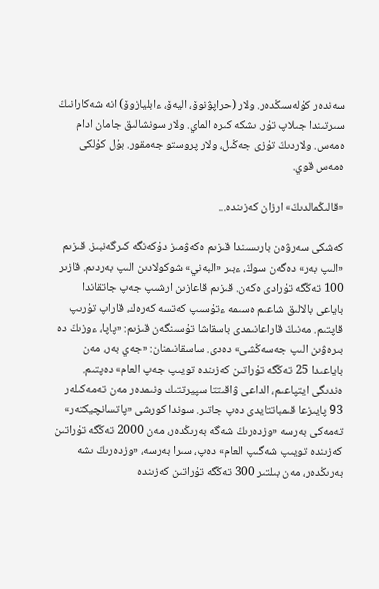سەندەر كۇلەسىڭدەر. ولار (حراپۋنوۆ، اليەۆ، ءابليازوۆ) انە شەكارانىڭ سىرتىندا جىلاپ تۇر. ىشكە كىرە الماي. ولار سونشالىق جامان ادام ەمەس. ولاردىڭ تۇزى جەڭىل، ولار پروستو جەمقور. بۇل كۇلكى ەمەس قوي.

«قالىڭمالدىڭ» ارزان كەزىندە...

كەشكى سەرۋەن بارىسىندا قىزىم ەكەۋمىز دۇكەنگە كىرگەنبىز. قىزىم «الىپ بەر» دەگەن سوڭ، ءبىر «البەني» شوكولادىن الىپ بەردىم. قازىر 100 تەڭگە تۇرادى ەكەن. قىزىم قاعازىن ارشىپ جەپ جاتقاندا باياعى بالالىق شاعىم ەسىمە ءتۇسىپ كەتسە كەرەك، قاراپ تۇرىپ قاپتىم. مەنىڭ قاراعانىمدى باسقاشا تۇسىنگەن قىزىم: «پاپا، ءوزىڭ دە بىرەۋىن الىپ جەسەڭشى» دەدى. ساسقانىمنان: «جەي بەر، مەن باياعىدا 25 تەڭگە تۇراتىن كەزىندە تويىپ جەپ العام» دەپتىم. ەندىگى ايتپاعىم، الداعى ۋاقىتتا سپيرتتىك ونىمدەر مەن تەمەكىلەر 93 پايىزعا قىمباتتايدى دەپ جاتىر. سوندا كورشى «پاتسانچيكتەر» تەمەكى بەرسە «وزدەرىڭ شەگە بەرىڭدەر، مەن 2000 تەڭگە تۇراتىن كەزىندە تويىپ شەگىپ العام» دەپ، سىرا بەرسە، «وزدەرىڭ ىشە بەرىڭدەر، مەن بىلتىر 300 تەڭگە تۇراتىن كەزىندە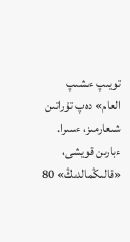تويىپ ءىشىپ العام» دەپ تۇراتىن شىعارمىز، ءسىرا. ءبارىن قويشى، «قالىڭمالدىڭ» 80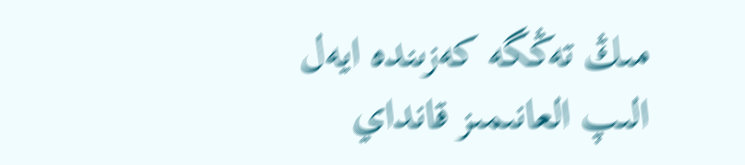مىڭ تەڭگە كەزىندە ايەل الىپ العانىمىز قانداي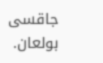جاقسى بولعان.